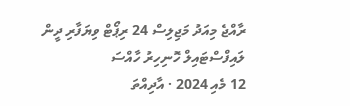ރާއްޖެ މިއަދު މަޖިލިސް 24 ރިޕޯޓް ވިޔަފާރި ދީން ލައިފްސްޓައިލް ހޮނިހިރު ހާއްސަ
12 މެއި 2024 · އާދިއްތަ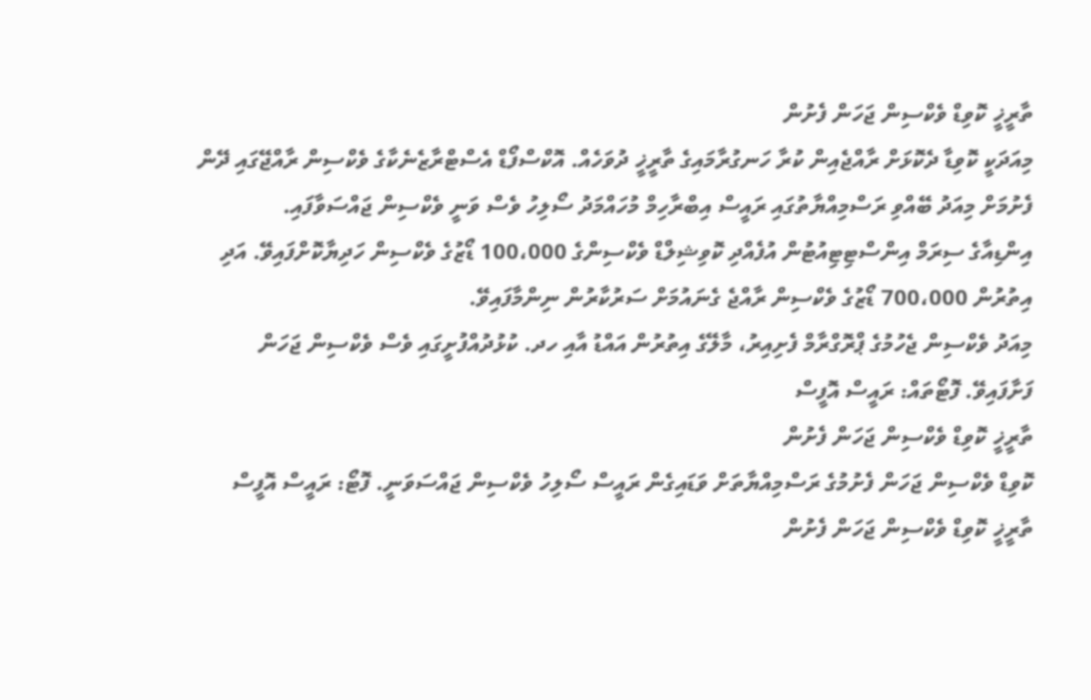ތާރީޚީ ކޮވިޑް ވެކްސިން ޖަހަން ފެށުން
މިއަދަކީ ކޮވިޑާ ދެކޮޅަށް ރާއްޖެއިން ކުރާ ހަނގުރާމައިގެ ތާރީޚީ ދުވަހެއް. އޮކްސްފޯޑް އެސްޓްރާޒެނެކާގެ ވެކްސިން ރާއްޖޭގައި ދޭން ފެށުމަށް މިއަދު ބޭއްވި ރަސްމިއްޔާތުގައި ރައީސް އިބްރާހިމް މުހައްމަދު ސޯލިހު ވެސް ވަނީ ވެކްސިން ޖައްސަވާފައި.
އިންޑިއާގެ ސިރަމް އިންސްޓިޓިއުޓުން އުފެއްދި ކޮވިޝިލްޑް ވެކްސިންގެ 100،000 ޑޯޒުގެ ވެކްސިން ހަދިޔާކޮށްފައިވޭ. އަދި އިތުރުން 700،000 ޑޯޒުގެ ވެކްސިން ރާއްޖެ ގެނައުމަށް ސަރުކާރުން ނިންމާފައިވޭ.
މިއަދު ވެކްސިން ޖެހުމުގެ ޕްރޮގްރާމް ފެށިއިރު، މާލޭގެ އިތުރުން އައްޑު އާއި ހދ. ކުޅުދުއްފުށީގައި ވެސް ވެކްސިން ޖަހަން ފަށާފައިވޭ. ފޮޓޯތައް: ރައީސް އޮފީސް
ތާރީޚީ ކޮވިޑް ވެކްސިން ޖަހަން ފެށުން
ކޮވިޑް ވެކްސިން ޖަހަން ފެށުމުގެ ރަސްމިއްޔާތަށް ވަޑައިގެން ރައީސް ސޯލިހު ވެކްސިން ޖައްސަވަނީ. ފޮޓޯ: ރައީސް އޮފީސް
ތާރީޚީ ކޮވިޑް ވެކްސިން ޖަހަން ފެށުން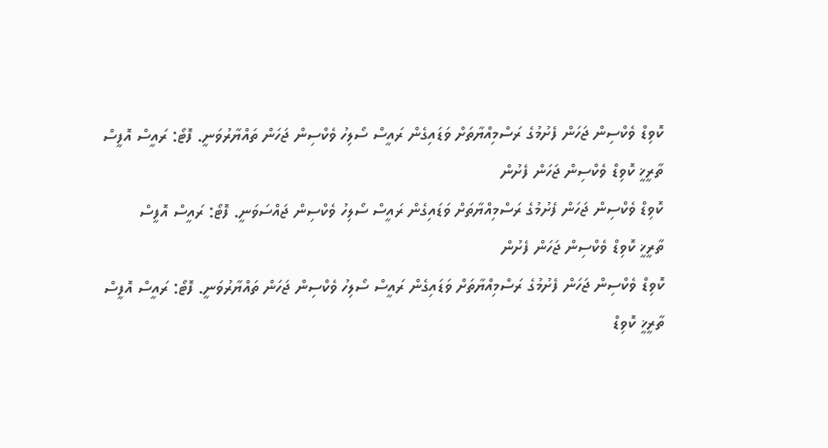ކޮވިޑް ވެކްސިން ޖަހަން ފެށުމުގެ ރަސްމިއްޔާތަށް ވަޑައިގެން ރައީސް ސޯލިހު ވެކްސިން ޖަހަން ތައްޔާރުވަނީ. ފޮޓޯ: ރައީސް އޮފީސް
ތާރީޚީ ކޮވިޑް ވެކްސިން ޖަހަން ފެށުން
ކޮވިޑް ވެކްސިން ޖަހަން ފެށުމުގެ ރަސްމިއްޔާތަށް ވަޑައިގެން ރައީސް ސޯލިހު ވެކްސިން ޖައްސަވަނީ. ފޮޓޯ: ރައީސް އޮފީސް
ތާރީޚީ ކޮވިޑް ވެކްސިން ޖަހަން ފެށުން
ކޮވިޑް ވެކްސިން ޖަހަން ފެށުމުގެ ރަސްމިއްޔާތަށް ވަޑައިގެން ރައީސް ސޯލިހު ވެކްސިން ޖަހަން ތައްޔާރުވަނީ. ފޮޓޯ: ރައީސް އޮފީސް
ތާރީޚީ ކޮވިޑް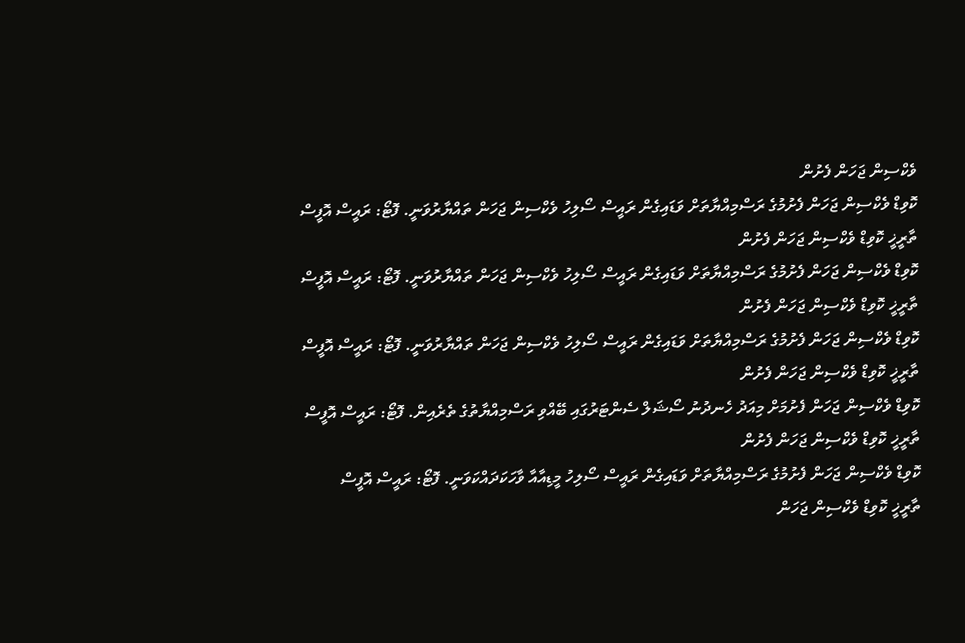ވެކްސިން ޖަހަން ފެށުން
ކޮވިޑް ވެކްސިން ޖަހަން ފެށުމުގެ ރަސްމިއްޔާތަށް ވަޑައިގެން ރައީސް ސޯލިހު ވެކްސިން ޖަހަން ތައްޔާރުވަނީ. ފޮޓޯ: ރައީސް އޮފީސް
ތާރީޚީ ކޮވިޑް ވެކްސިން ޖަހަން ފެށުން
ކޮވިޑް ވެކްސިން ޖަހަން ފެށުމުގެ ރަސްމިއްޔާތަށް ވަޑައިގެން ރައީސް ސޯލިހު ވެކްސިން ޖަހަން ތައްޔާރުވަނީ. ފޮޓޯ: ރައީސް އޮފީސް
ތާރީޚީ ކޮވިޑް ވެކްސިން ޖަހަން ފެށުން
ކޮވިޑް ވެކްސިން ޖަހަން ފެށުމުގެ ރަސްމިއްޔާތަށް ވަޑައިގެން ރައީސް ސޯލިހު ވެކްސިން ޖަހަން ތައްޔާރުވަނީ. ފޮޓޯ: ރައީސް އޮފީސް
ތާރީޚީ ކޮވިޑް ވެކްސިން ޖަހަން ފެށުން
ކޮވިޑް ވެކްސިން ޖަހަން ފެށުމަށް މިއަދު ހެނދުނު ސޯޝަލް ސެންޓަރުގައި ބޭއްވި ރަސްމިއްޔާތުގެ ތެރެއިން. ފޮޓޯ: ރައީސް އޮފީސް
ތާރީޚީ ކޮވިޑް ވެކްސިން ޖަހަން ފެށުން
ކޮވިޑް ވެކްސިން ޖަހަން ފެށުމުގެ ރަސްމިއްޔާތަށް ވަޑައިގެން ރައީސް ސޯލިހު މީޑިއާއާ ވާހަކަދައްކަވަނީ. ފޮޓޯ: ރައީސް އޮފީސް
ތާރީޚީ ކޮވިޑް ވެކްސިން ޖަހަން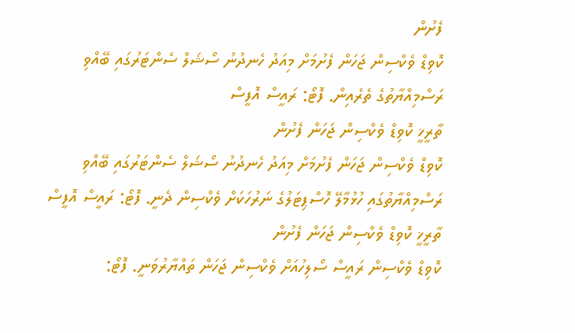ފެށުން
ކޮވިޑް ވެކްސިން ޖަހަން ފެށުމަށް މިއަދު ހެނދުނު ސޯޝަލް ސެންޓަރުގައި ބޭއްވި ރަސްމިއްޔާތުގެ ތެރެއިން. ފޮޓޯ: ރައީސް އޮފީސް
ތާރީޚީ ކޮވިޑް ވެކްސިން ޖަހަން ފެށުން
ކޮވިޑް ވެކްސިން ޖަހަން ފެށުމަށް މިއަދު ހެނދުނު ސޯޝަލް ސެންޓަރުގައި ބޭއްވި ރަސްމިއްޔާތުގައި ހުޅުމާލޭ ހޮސްޕިޓަލުގެ ނަރުހަކަށް ވެކްސިން ދެނީ. ފޮޓޯ: ރައީސް އޮފީސް
ތާރީޚީ ކޮވިޑް ވެކްސިން ޖަހަން ފެށުން
ކޮވިޑް ވެކްސިން ރައީސް ސޯލިހުއަށް ވެކްސިން ޖަހަން ތައްޔާރުވަނީ. ފޮޓޯ: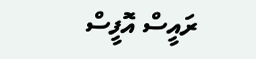ރައީސް އޮފީސް